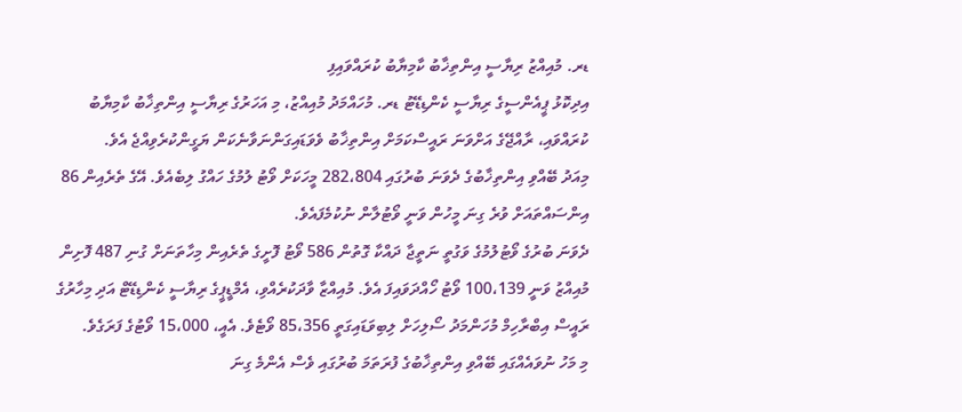ޑރ. މުއިއްޒު ރިޔާސީ އިންތިޚާބު ކާމިޔާބު ކުރައްވައިފި
އިދިކޮޅު ޕީއެންސީގެ ރިޔާސީ ކެންޑިޑޭޓު ޑރ. މުހައްމަދު މުއިއްޒު، މި އަހަރުގެ ރިޔާސީ އިންތިޚާބު ކާމިޔާބު ކުރައްވައި، ރާއްޖޭގެ އަށްވަނަ ރައީސްކަމަށް އިންތިޚާބު ވެވަޑައިގަންނަވާނެކަން ޔަގީންކުރެވިއްޖެ އެވެ.
މިއަދު ބޭއްވި އިންތިޚާބުގެ ދެވަނަ ބުރުގައި 282،804 މީހަކަށް ވޯޓު ލުމުގެ ހައްގު ލިބެއެވެ. އޭގެ ތެރެއިން 86 އިންސައްތައަށް ވުރެ ގިނަ މީހުން ވަނީ ވޯޓުލާން ނުކުމެފައެވެ.
ދެވަނަ ބުރުގެ ވޯޓުލުމުގެ ވަގުތީ ނަތީޖާ ދައްކާ ގޮތުން 586 ވޯޓު ފޮށީގެ ތެރެއިން މިހާތަނަށް ގުނި 487 ފޮށިން މުއިއްޒު ވަނީ 100،139 ވޯޓު ހޯއްދަވައިފަ އެވެ. މުއިއްޒާ ވާދަކުރެއްވި، އެމްޑީޕީގެ ރިޔާސީ ކެންޑިޑޭޓް އަދި މިހާރުގެ ރައީސް އިބްރާހިމް މުހަންމަދު ސޯލިހަށް ލިބިވަޑައިގަތީ 85،356 ވޯޓެވެ. އެއީ، 15،000 ވޯޓުގެ ފަރަގެވެ.
މި މަހު ނުވައެއްގައި ބޭއްވި އިންތިޚާބުގެ ފުރަތަމަ ބުރުގައި ވެސް އެންމެ ގިނަ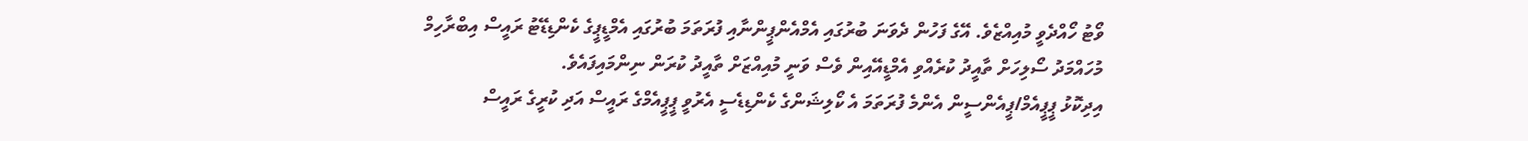ވޯޓު ހޯއްދެވީ މުއިއްޒެވެ. އޭގެ ފަހުން ދެވަނަ ބުރުގައި އެމްއެންޕީންނާއި ފުރަތަމަ ބުރުގައި އެމްޑީޕީގެ ކެންޑިޑޭޓު ރައީސް އިބްރާހިމް މުހައްމަދު ސޯލިހަށް ތާއީދު ކުރެއްވި އެމްޑީއޭއިން ވެސް ވަނީ މުއިއްޒަށް ތާއީދު ކުރަން ނިންމައިފައެވެ.
އިދިކޮޅު ޕީޕީއެމް/ޕީއެންސީން އެންމެ ފުރަތަމަ އެ ކޯލިޝަންގެ ކެންޑިޑެސީ އެރުވީ ޕީޕީއެމްގެ ރައީސް އަދި ކުރީގެ ރައީސް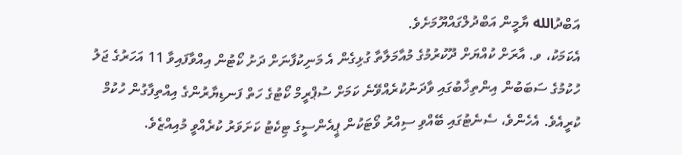އަބްދުالله ޔާމީން އަބްދުލްގައްޔޫމަށެވެ.
އެކަމަކު، ވ. އާރަށް ކުއްޔަށް ދޫކުރުމުގެ މުއާމަލާތާ ގުޅިގެން އެ މަނިކުފާނަށް ދަށު ކޯޓުން އިއްވާފައިވާ 11 އަހަރުގެ ޖަލު ހުކުމުގެ ސަބަބުން އިންތިޚާބުގައި ވާދަނުކުރެއްވޭނެ ކަމަށް ސުޕްރީމް ކޯޓުގެ ހަތް ފަނޑިޔާރުންގެ އިއްތިފާގުން ހުކުމް ކުރީއެވެ. އެހެންވެ، ސެނެޓުގައި ބޭއްވި ސިއްރު ވޯޓަކުން ޕީއެންސީގެ ޓިކެޓު ކަށަވަރު ކުރެއްވީ މުއިއްޒެވެ.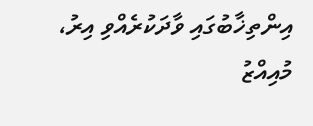އިންތިޚާބުގައި ވާދަކުރެއްވި އިރު، މުއިއްޒު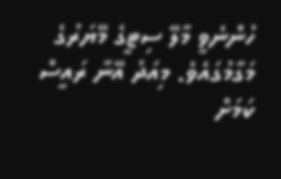ހުންނެވީ މާލޭ ސިޓީގެ މޭޔަރުގެ މަގާމުގައެވެ. މިއަދު އޭނާ ރައީސް ކަމަށް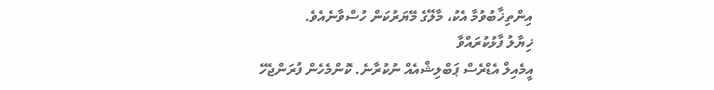އިންތިޚާބުވުމާ އެކު، މާލޭގެ މޭޔަރުކަން ހުސްވާނެއެވެ.
ޚިޔާލު ފާޅުކުރައްވާ
އީމެއިލް އެޑްރެސް ޕަބްލިޝްއެއް ނުކުރާނެ. ކޮންމެހެން ފުރަންޖެހޭ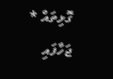ގޮޅިތައް * ޖަހާފައި